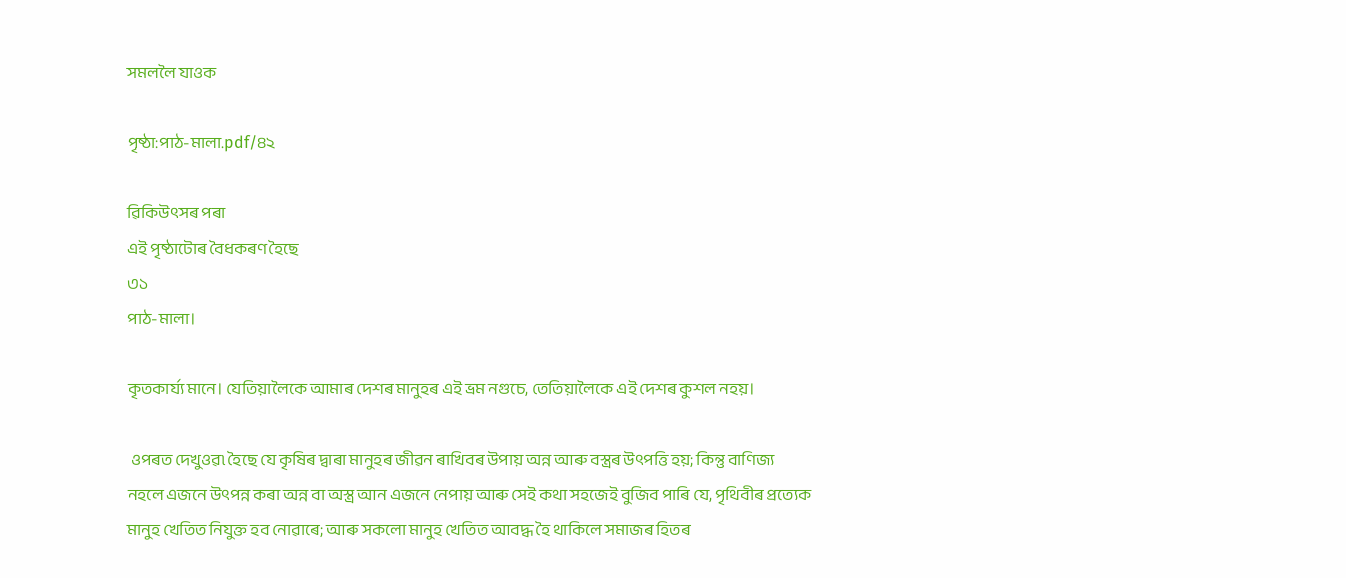সমললৈ যাওক

পৃষ্ঠা:পাঠ-মালা.pdf/৪২

ৱিকিউৎসৰ পৰা
এই পৃষ্ঠাটোৰ বৈধকৰণ হৈছে
৩১
পাঠ-মালা।

কৃতকাৰ্য্য মানে। যেতিয়ালৈকে আমাৰ দেশৰ মানুহৰ এই ভ্ৰম নগুচে, তেতিয়ালৈকে এই দেশৰ কুশল নহয়।

 ওপৰত দেখুওৱ৷ হৈছে যে কৃষিৰ দ্বাৰা মানুহৰ জীৱন ৰাখিবৰ উপায় অন্ন আৰু বস্ত্ৰৰ উৎপত্তি হয়; কিন্তু বাণিজ্য নহলে এজনে উৎপন্ন কৰা অন্ন বা অস্ত্ৰ আন এজনে নেপায় আৰু সেই কথা সহজেই বুজিব পাৰি যে, পৃথিবীৰ প্ৰত্যেক মানুহ খেতিত নিযুক্ত হব নোৱাৰে; আৰু সকলো মানুহ খেতিত আবদ্ধ হৈ থাকিলে সমাজৰ হিতৰ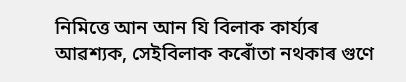নিমিত্তে আন আন যি বিলাক কাৰ্য্যৰ আৱশ্যক, সেইবিলাক কৰোঁতা নথকাৰ গুণে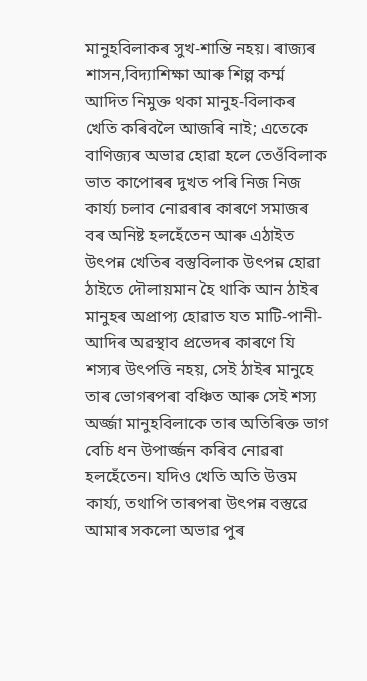মানুহবিলাকৰ সুখ-শান্তি নহয়। ৰাজ্যৰ শাসন,বিদ্যাশিক্ষা আৰু শিল্প কৰ্ম্ম আদিত নিমুক্ত থকা মানুহ-বিলাকৰ খেতি কৰিবলৈ আজৰি নাই; এতেকে বাণিজ্যৰ অভাৱ হোৱা হলে তেওঁবিলাক ভাত কাপোৰৰ দুখত পৰি নিজ নিজ কাৰ্য্য চলাব নোৱৰাৰ কাৰণে সমাজৰ বৰ অনিষ্ট হলহেঁতেন আৰু এঠাইত উৎপন্ন খেতিৰ বস্তুবিলাক উৎপন্ন হোৱা ঠাইতে দৌলায়মান হৈ থাকি আন ঠাইৰ মানুহৰ অপ্ৰাপ্য হোৱাত যত মাটি-পানী-আদিৰ অৱস্থাব প্ৰভেদৰ কাৰণে যি শস্যৰ উৎপত্তি নহয়, সেই ঠাইৰ মানুহে তাৰ ভোগৰপৰা বঞ্চিত আৰু সেই শস্য অৰ্জ্জা মানুহবিলাকে তাৰ অতিৰিক্ত ভাগ বেচি ধন উপাৰ্জ্জন কৰিব নোৱৰা হলহেঁতেন। যদিও খেতি অতি উত্তম কাৰ্য্য, তথাপি তাৰপৰা উৎপন্ন বস্তুৱে আমাৰ সকলো অভাৱ পুৰ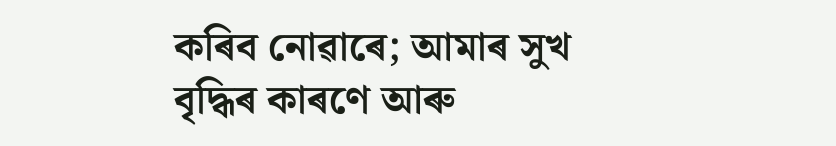কৰিব নোৱাৰে; আমাৰ সুখ বৃদ্ধিৰ কাৰণে আৰু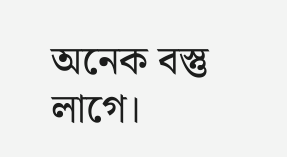অনেক বস্তু লাগে।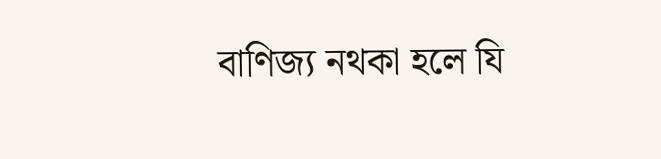বাণিজ্য নথকা হলে যি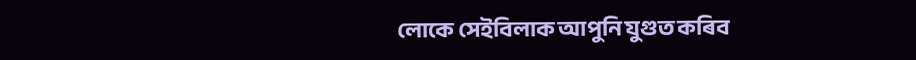লোকে সেইবিলাক আপুনি যুগুত কৰিব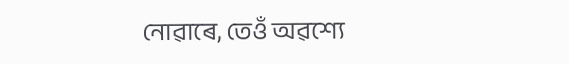নোৱাৰে, তেওঁ অৱশ্যে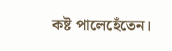কষ্ট পালেহেঁতেন।